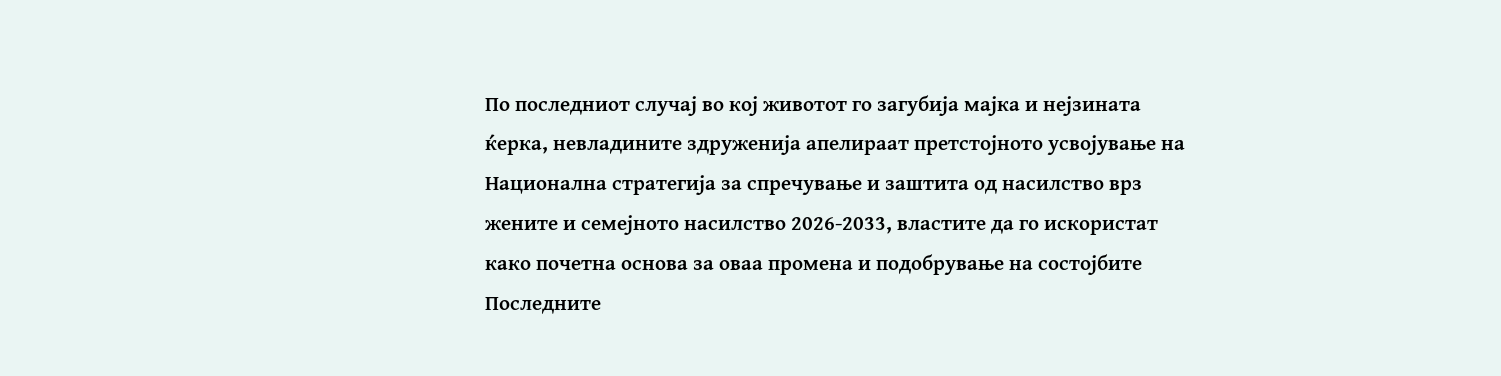По последниот случај во кој животот го загубија мајка и нејзината ќерка, невладините здруженија апелираат претстојното усвојување на Национална стратегија за спречување и заштита од насилство врз жените и семејното насилство 2026-2033, властите да го искористат како почетна основа за оваа промена и подобрување на состојбите
Последните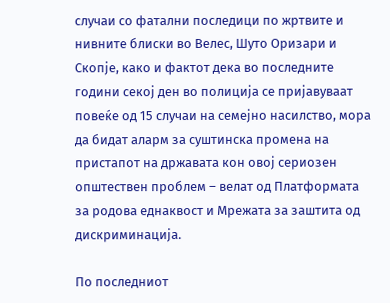случаи со фатални последици по жртвите и нивните блиски во Велес, Шуто Оризари и Скопје, како и фактот дека во последните години секој ден во полиција се пријавуваат повеќе од 15 случаи на семејно насилство, мора да бидат аларм за суштинска промена на пристапот на државата кон овој сериозен општествен проблем – велат од Платформата за родова еднаквост и Мрежата за заштита од дискриминација.

По последниот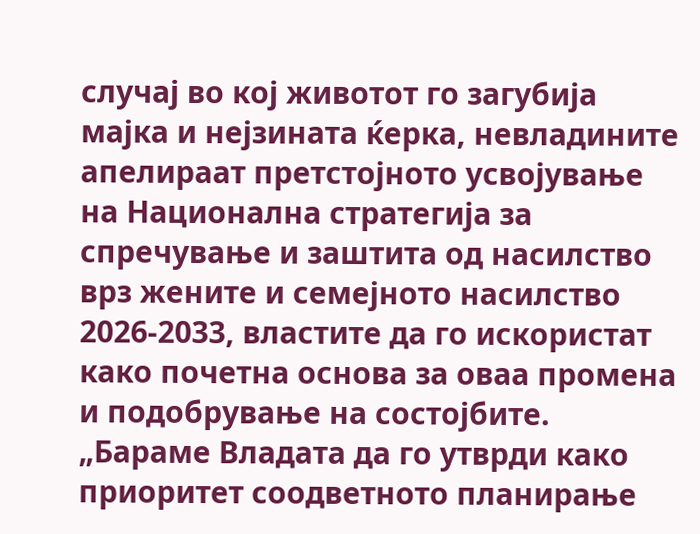случај во кој животот го загубија мајка и нејзината ќерка, невладините апелираат претстојното усвојување на Национална стратегија за спречување и заштита од насилство врз жените и семејното насилство 2026-2033, властите да го искористат како почетна основа за оваа промена и подобрување на состојбите.
„Бараме Владата да го утврди како приоритет соодветното планирање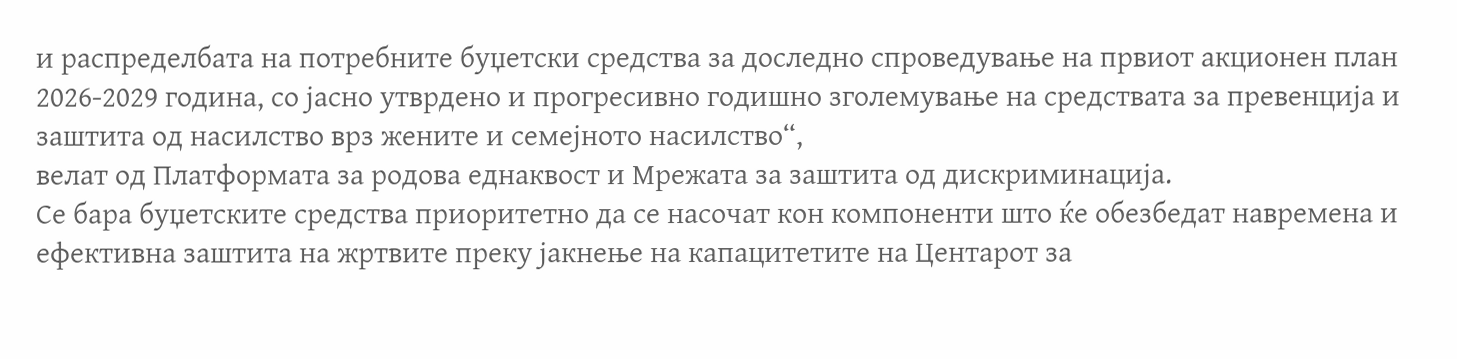и распределбата на потребните буџетски средства за доследно спроведување на првиот акционен план 2026-2029 година, со јасно утврдено и прогресивно годишно зголемување на средствата за превенција и заштита од насилство врз жените и семејното насилство“,
велат од Платформата за родова еднаквост и Мрежата за заштита од дискриминација.
Се бара буџетските средства приоритетно да се насочат кон компоненти што ќе обезбедат навремeна и ефективна заштита на жртвите преку јакнење на капацитетите на Центарот за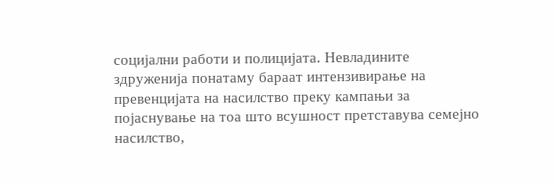социјални работи и полицијата. Невладините здруженија понатаму бараат интензивирање на превенцијата на насилство преку кампањи за појаснување на тоа што всушност претставува семејно насилство,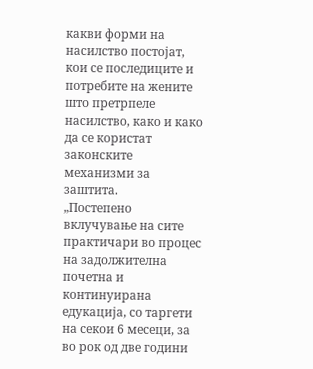какви форми на насилство постојат, кои се последиците и потребите на жените што претрпеле насилство, како и како да се користат законските механизми за заштита.
„Постепено вклучување на сите практичари во процес на задолжителна почетна и континуирана едукација, со таргети на секои 6 месеци, за во рок од две години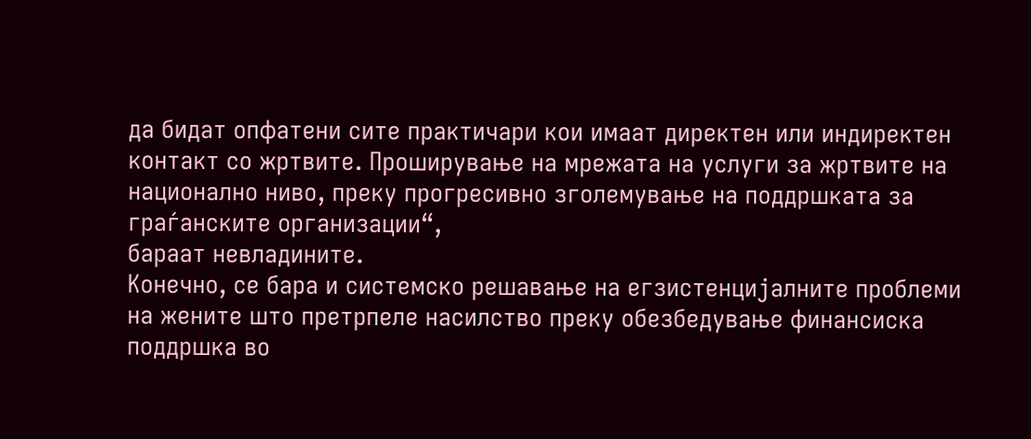да бидат опфатени сите практичари кои имаат директен или индиректен контакт со жртвите. Проширување на мрежата на услуги за жртвите на национално ниво, преку прогресивно зголемување на поддршката за граѓанските организации“,
бараат невладините.
Конечно, се бара и системско решавање на егзистенцијалните проблеми на жените што претрпеле насилство преку обезбедување финансиска поддршка во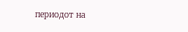периодот на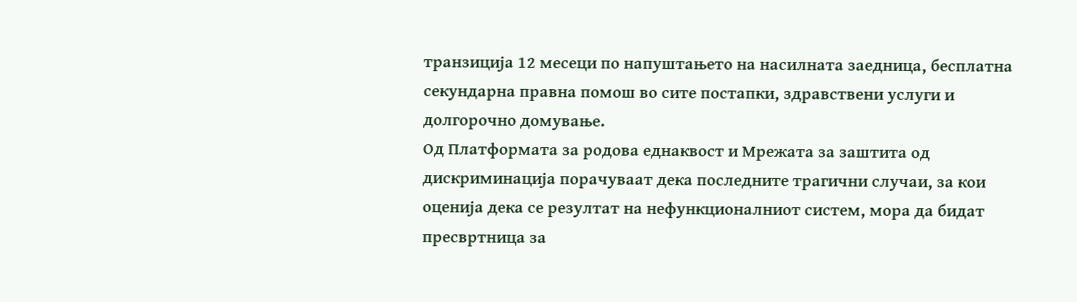транзиција 12 месеци по напуштањето на насилната заедница, бесплатна секундарна правна помош во сите постапки, здравствени услуги и долгорочно домување.
Од Платформата за родова еднаквост и Мрежата за заштита од дискриминација порачуваат дека последните трагични случаи, за кои оценија дека се резултат на нефункционалниот систем, мора да бидат пресвртница за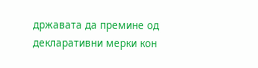државата да премине од декларативни мерки кон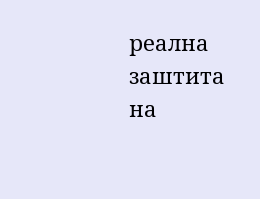реална заштита на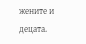жените и децата.